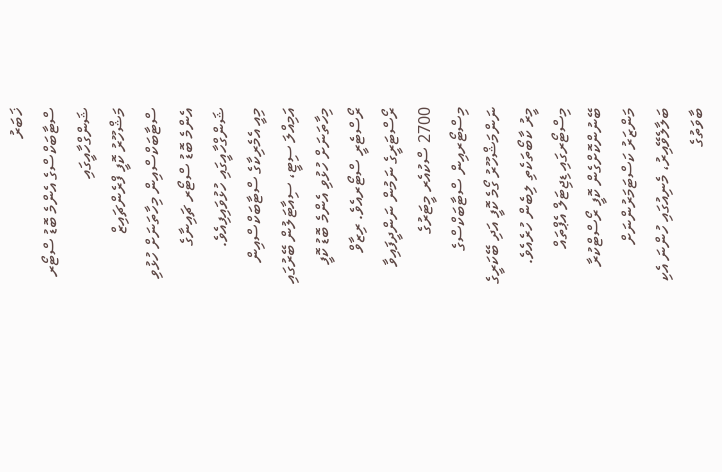ޚަބަރު
ސްޓާބަކްސްގެ އެންމެ ބޮޑު ސްޓޯރ ޝަންގްހާއީގައި
މަޝްހޫރު ކޮފީ ފްރެންޗައިޒް ސްޓާބަކްސްއިން މިހާތަނަށް ހުޅުވި އެންމެ ބޮޑު ސްޓޯރ ޗައިނާގެ ޝަންގްހާއީގައި ހުޅުވައިފިއެވެ.
މިއީ އެމެރިކާގެ ސްޓާބަކްސްއިން އަމިއްލަ ސިޓީ، ސިއާޓަލުން ބޭރުގައި މިހާތަނަށް ހުޅުވި އެންމެ ބޮޑު ކޮފީ ރޯސްޓެރީ ސްޓޯރއެވެ. ރިޒާވް ރޯސްޓަރީގެ ނަމުން ނަންދީފައިވާ 2700 ސްކުއެރ މީޓަރުގެ މިސްޓޯރއިން ސްޓާބަކްސްގެ ނަންމަޝްހޫރު ގޯމެ ކޮފީ އަދި ބޭކަރީގެ މީރު ކާބޯތަކެތި ލިބެން ހުރެއެވެ. މިސްޓޯރގައި ޑިޖިޓަލް އެޕްތައް ބޭނުންކޮށްގެން ކޮފީ ރޯސްޓްކުރާ މަންޒަރު ކަސްޓަމަރުންނަށް ބަލާލެވޭއިރު، މެނިއުގައި ހުންނަ އެކި ބާވަތުގެ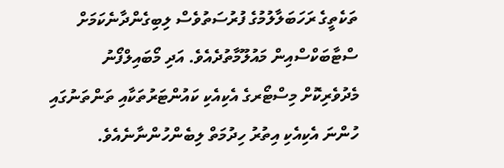ތަކެތީގެ ރަހަބަލާލުމުގެ ފުރުސަތުވެސް ލިބިގެންދާނެކަމަށް ސްޓާބަކްސްއިން މައުލޫމާތުދެއެވެ. އަދި މޯބައިލްފޯނު މެދުވެރިކޮށް މިސްޓޯރގެ އެކިއެކި ކައުންޓަރުތަކާއި ތަންތަނުގައި ހުންނަ އެކިއެކި އިތުރު ހިދުމަތް ލިބެންހުންނާނެއެވެ.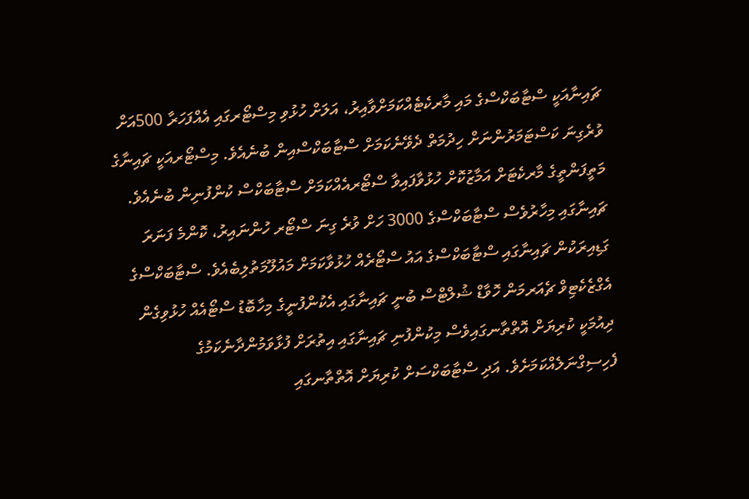ޗައިނާއަކީ ސްޓާބަކްސްގެ މައި މާރކެޓެއްކަމަށްވާއިރު، އަލަށް ހުޅުވި މިސްޓޯރގައި އެއްފަހަރާ 500އަށް ވުރެގިނަ ކަސްޓަމަރުންނަށް ހިދުމަތް ދެވޭނެކަމަށް ސްޓާބަކްސްއިން ބުނެއެވެ. މިސްޓޯރއަކީ ޗައިނާގެ މަތީފަންތީގެ މާރކެޓަށް އަމާޒުކޮށް ހުޅުވާފައިވާ ސްޓޯރއެއްކަމަށް ސްޓާބަކްސް ކުންފުނިން ބުނެއެވެ.
ޗައިނާގައި މިހާރުވެސް ސްޓާބަކްސްގެ 3000 ހަށް ވުރެ ގިނަ ސްޓޯރ ހުންނައިރު، ކޮންމެ ފަނަރަ ގަޑިއިރަކުން ޗައިނާގައި ސްޓާބަކްސްގެ އައު ސްޓޯރެއް ހުޅުވާކަމަށް މައުލޫމަތުލިބެއެވެ. ސްޓާބަކްސްގެ އެގްޒެކެޓިވް ޗެއަރމަން ހޮވާޑް ޝުލްޓްސް ބުނީ ޗައިނާގައި އެކުންފުނީގެ މިހާބޮޑު ސްޓޯއެއް ހުޅުވިގެން ދިއުމަކީ ކުރިޔަށް އޮތްތާނގައިވެސް މިކުންފުނި ޗައިނާގައި އިތުރަށް ފުޅާވަމުންދާނެކަމުގެ ފެހިސިގްނަލެއްކަމަށެވެ. އަދި ސްޓާބަކްސަށް ކުރިޔަށް އޮތްތާނގައި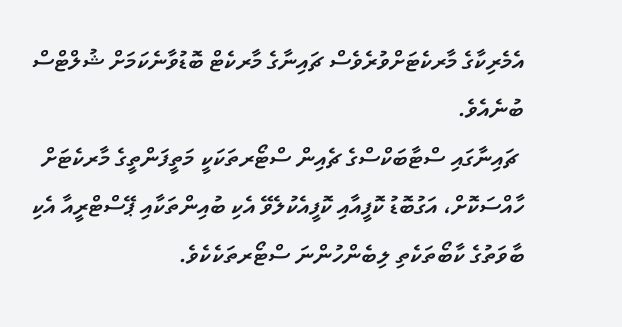އެމެރިކާގެ މާރކެޓަށްވުރެވެސް ޗައިނާގެ މާރކެޓް ބޮޑުވާނެކަމަށް ޝުލްޓްސް ބުނެއެވެ.
 ޗައިނާގައި ސްޓާބަކްސްގެ ޗެއިން ސްޓޯރތަކަކީ މަތީފަންތީގެ މާރކެޓަށް ހާއްސަކޮށް، އަގުބޮޑު ކޮފީއާއި ކޮފީއެކުލެވޭ އެކި ބުއިންތަކާއި ޕޭސްޓްރީއާ އެކި ބާވަތުގެ ކާބޯތަކެތި ލިބެންހުންނަ ސްޓޯރތަކެކެވެ.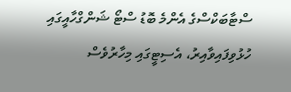ސްޓާބަކްސްގެ އެންމެ ބޮޑު ސްޓޯ ޝަންގްހާއީގައި ހުޅުވިފައިވާއިރު، އެސިޓީގައި މިހާރުވެސް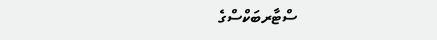ސްޓާރބަކްސްގެ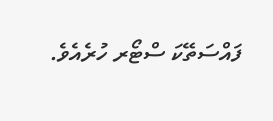ފައްސަތޭކަ ސްޓޯރ ހުރެއެވެ.